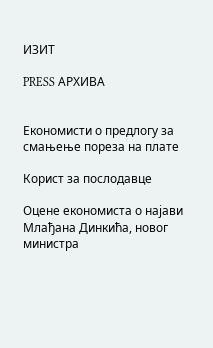ИЗИТ

PRESS АРХИВА


Економисти о предлогу за смањење пореза на плате

Корист за послодавце

Оцене економиста о најави Млађана Динкића, новог министра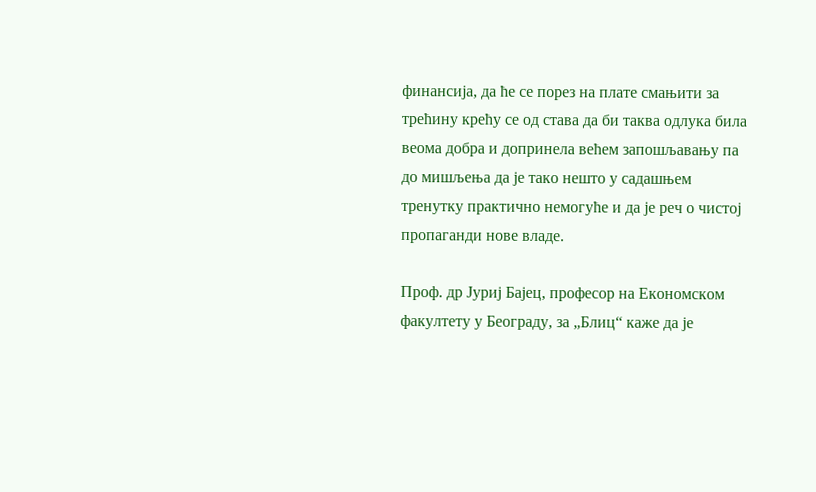финансија, да ће се порез на плате смањити за трећину крећу се од става да би таква одлука била веома добра и допринела већем запошљавању па до мишљења да је тако нешто у садашњем тренутку практично немогуће и да је реч о чистој пропаганди нове владе.

Проф. др Јуриј Бајец, професор на Економском факултету у Београду, за „Блиц“ каже да је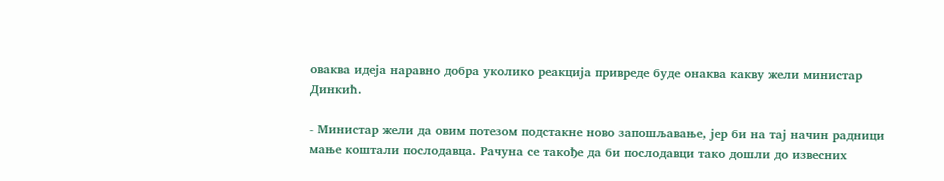оваква идеја наравно добра уколико реакција привреде буде онаква какву жели министар Динкић.

- Министар жели да овим потезом подстакне ново запошљавање, јер би на тај начин радници мање коштали послодавца. Рачуна се такође да би послодавци тако дошли до извесних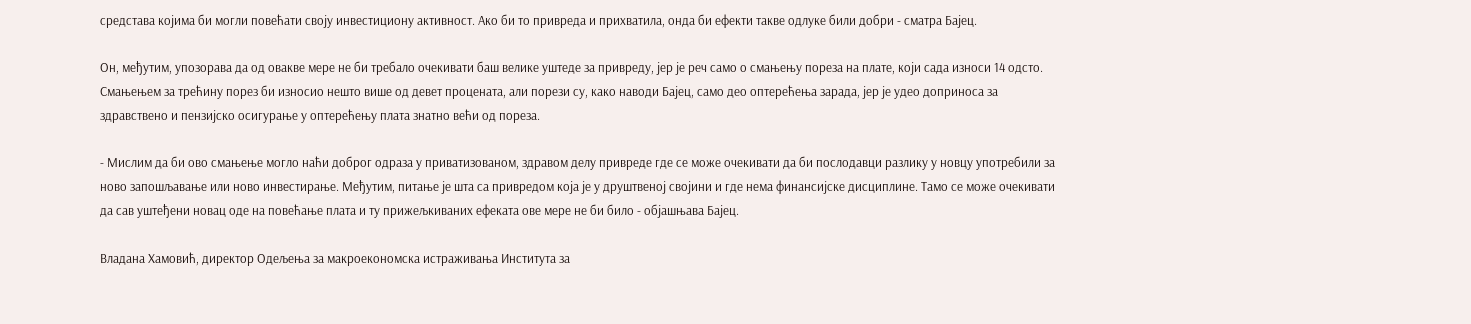средстава којима би могли повећати своју инвестициону активност. Ако би то привреда и прихватила, онда би ефекти такве одлуке били добри - сматра Бајец.

Он, међутим, упозорава да од овакве мере не би требало очекивати баш велике уштеде за привреду, јер је реч само о смањењу пореза на плате, који сада износи 14 одсто. Смањењем за трећину порез би износио нешто више од девет процената, али порези су, како наводи Бајец, само део оптерећења зарада, јер је удео доприноса за здравствено и пензијско осигурање у оптерећењу плата знатно већи од пореза.

- Мислим да би ово смањење могло наћи доброг одраза у приватизованом, здравом делу привреде где се може очекивати да би послодавци разлику у новцу употребили за ново запошљавање или ново инвестирање. Међутим, питање је шта са привредом која је у друштвеној својини и где нема финансијске дисциплине. Тамо се може очекивати да сав уштеђени новац оде на повећање плата и ту прижељкиваних ефеката ове мере не би било - објашњава Бајец.

Владана Хамовић, директор Одељења за макроекономска истраживања Института за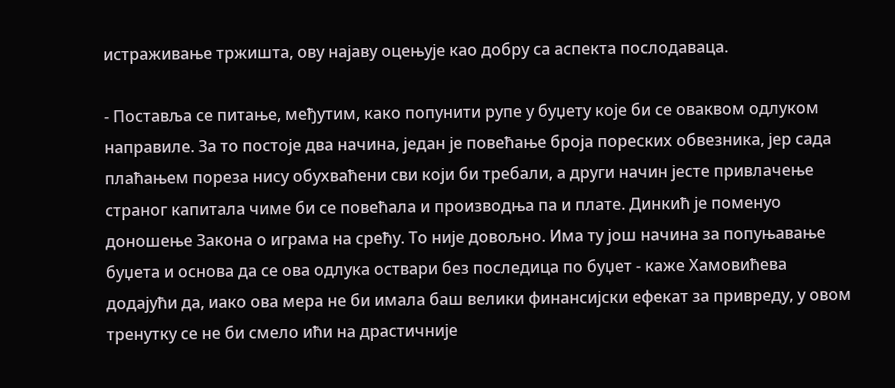истраживање тржишта, ову најаву оцењује као добру са аспекта послодаваца.

- Поставља се питање, међутим, како попунити рупе у буџету које би се оваквом одлуком направиле. За то постоје два начина, један је повећање броја пореских обвезника, јер сада плаћањем пореза нису обухваћени сви који би требали, а други начин јесте привлачење страног капитала чиме би се повећала и производња па и плате. Динкић је поменуо доношење Закона о играма на срећу. То није довољно. Има ту још начина за попуњавање буџета и основа да се ова одлука оствари без последица по буџет - каже Хамовићева додајући да, иако ова мера не би имала баш велики финансијски ефекат за привреду, у овом тренутку се не би смело ићи на драстичније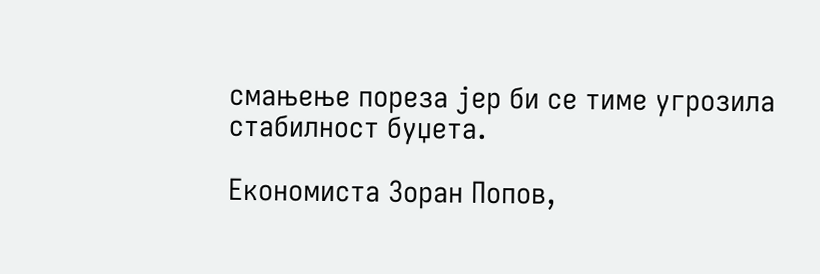смањење пореза јер би се тиме угрозила стабилност буџета.

Економиста Зоран Попов,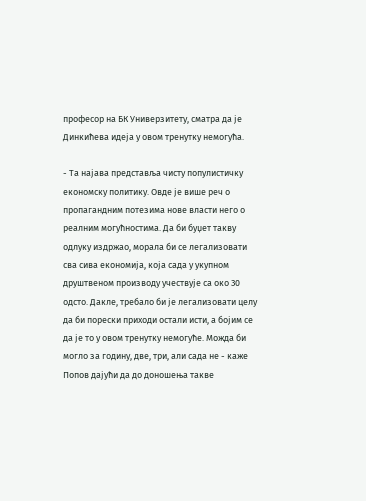професор на БК Универзитету, сматра да је Динкићева идеја у овом тренутку немогућа.

- Та најава представља чисту популистичку економску политику. Овде је више реч о пропагандним потезима нове власти него о реалним могућностима. Да би буџет такву одлуку издржао, морала би се легализовати сва сива економија, која сада у укупном друштвеном производу учествује са око 30 одсто. Дакле, требало би је легализовати целу да би порески приходи остали исти, а бојим се да је то у овом тренутку немогуће. Можда би могло за годину, две, три, али сада не - каже Попов дајући да до доношења такве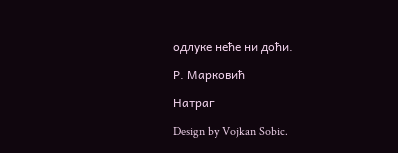одлуке неће ни доћи.

Р. Марковић

Натраг

Design by Vojkan Sobic.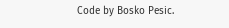Code by Bosko Pesic.